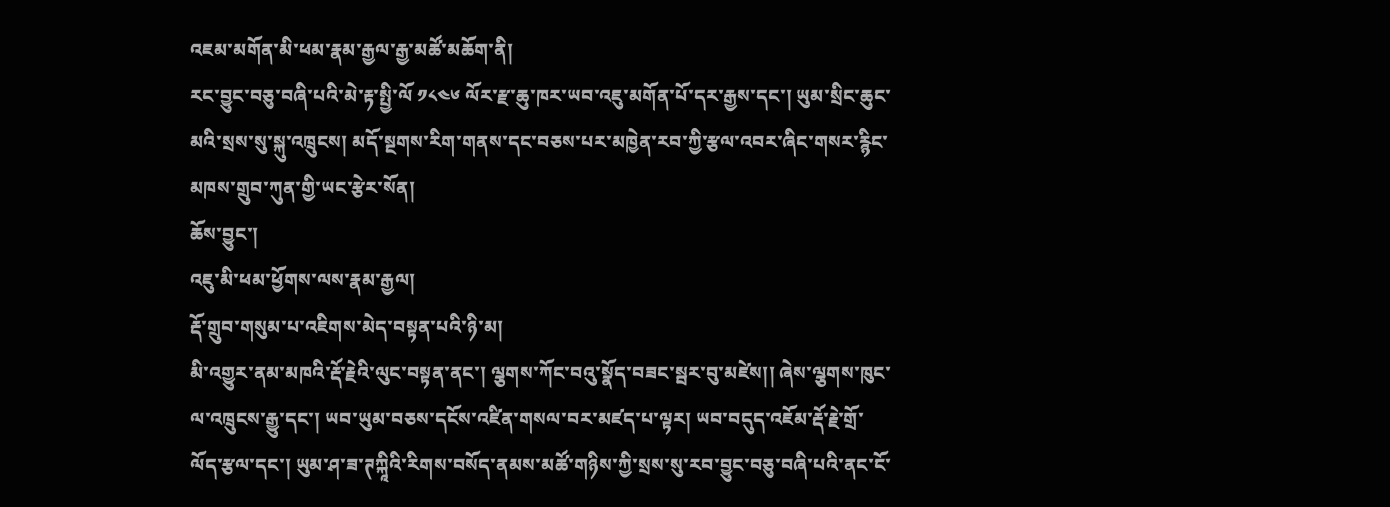འཇམ་མགོན་མི་ཕམ་རྣམ་རྒྱལ་རྒྱ་མཚོ་མཆོག་ནི།
རང་བྱུང་བཅུ་བཞི་པའི་མེ་རྟ་སྤྱི་ལོ ༡༨༤༦ ལོར་རྫ་ཆུ་ཁར་ཡབ་འཇུ་མགོན་པོ་དར་རྒྱས་དང་། ཡུམ་སྲིང་ཆུང་མའི་སྲས་སུ་སྐུ་འཁྲུངས། མདོ་སྔགས་རིག་གནས་དང་བཅས་པར་མཁྱེན་རབ་ཀྱི་རྩལ་འབར་ཞིང་གསར་རྙིང་མཁས་གྲུབ་ཀུན་གྱི་ཡང་རྩེར་སོན།
ཆོས་བྱུང་།
འཇུ་མི་ཕམ་ཕྱོགས་ལས་རྣམ་རྒྱལ།
རྡོ་གྲུབ་གསུམ་པ་འཇིགས་མེད་བསྟན་པའི་ཉི་མ།
མི་འགྱུར་ནམ་མཁའི་རྡོ་རྗེའི་ལུང་བསྟན་ནང་། ལྕགས་ཀོང་བའུ་སྣོད་བཟང་སྦར་བུ་མཛེས།། ཞེས་ལྕགས་ཁུང་ལ་འཁྲུངས་རྒྱུ་དང་། ཡབ་ཡུམ་བཅས་དངོས་འཛིན་གསལ་བར་མཛད་པ་ལྟར། ཡབ་བདུད་འཇོམ་རྡོ་རྗེ་གྲོ་ལོད་རྩལ་དང་། ཡུམ་ཤ་ཟ་ཊཀྐཱིའི་རིགས་བསོད་ནམས་མཚོ་གཉིས་ཀྱི་སྲས་སུ་རབ་བྱུང་བཅུ་བཞི་པའི་ནང་ངོ་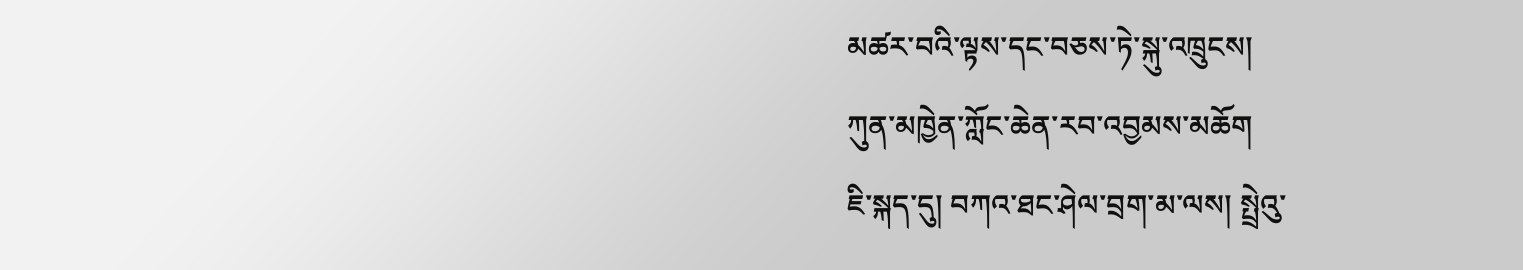མཚར་བའི་ལྟས་དང་བཅས་ཏེ་སྐུ་འཁྲུངས།
ཀུན་མཁྱེན་ཀློང་ཆེན་རབ་འབྱམས་མཆོག
ཇི་སྐད་དུ། བཀའ་ཐང་ཤེལ་བྲག་མ་ལས། སྤྲེའུ་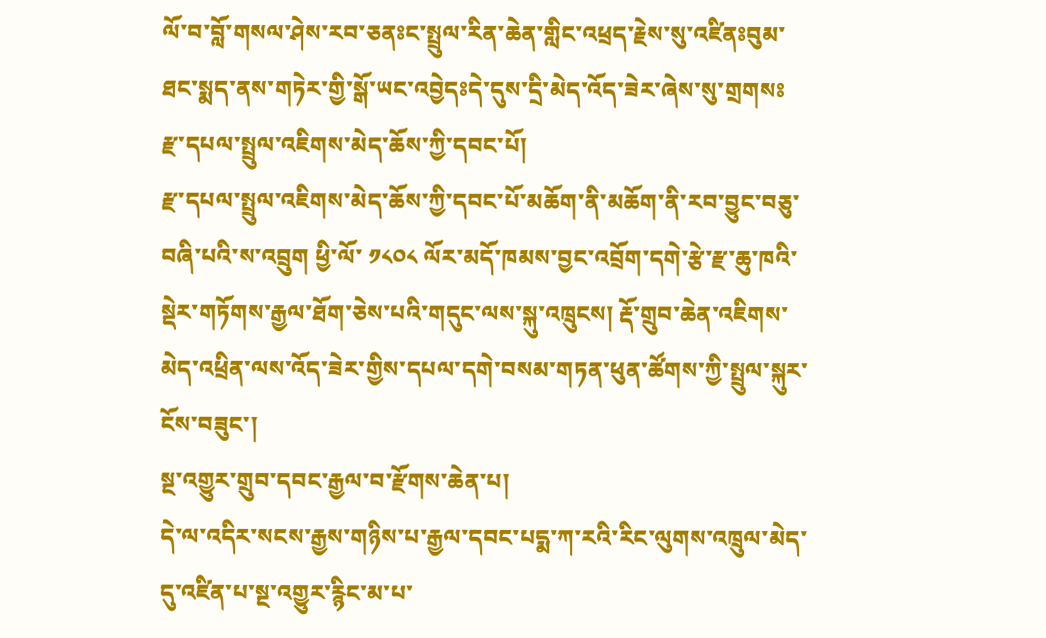ལོ་བ་བློ་གསལ་ཤེས་རབ་ཅནཿང་སྤྲུལ་རིན་ཆེན་གླིང་འཕྲད་རྗེས་སུ་འཛིནཿབུམ་ཐང་སྨད་ནས་གཏེར་གྱི་སྒོ་ཡང་འབྱེདཿདེ་དུས་དྲི་མེད་འོད་ཟེར་ཞེས་སུ་གྲགསཿ
རྫ་དཔལ་སྤྲུལ་འཇིགས་མེད་ཆོས་ཀྱི་དབང་པོ།
རྫ་དཔལ་སྤྲུལ་འཇིགས་མེད་ཆོས་ཀྱི་དབང་པོ་མཆོག་ནི་མཆོག་ནི་རབ་བྱུང་བཅུ་བཞི་པའི་ས་འབྲུག ཕྱི་ལོ་ ༡༨༠༨ ལོར་མདོ་ཁམས་བྱང་འབྲོག་དགེ་རྩེ་རྫ་ཆུ་ཁའི་སྡེར་གཏོགས་རྒྱལ་ཐོག་ཅེས་པའི་གདུང་ལས་སྐུ་འཁྲུངས། རྡོ་གྲུབ་ཆེན་འཇིགས་མེད་འཕྲིན་ལས་འོད་ཟེར་གྱིས་དཔལ་དགེ་བསམ་གཏན་ཕུན་ཚོགས་ཀྱི་སྤྲུལ་སྐུར་ངོས་བཟུང་།
སྔ་འགྱུར་གྲུབ་དབང་རྒྱལ་བ་རྫོགས་ཆེན་པ།
དེ་ལ་འདིར་སངས་རྒྱས་གཉིས་པ་རྒྱལ་དབང་པདྨ་ཀ་རའི་རིང་ལུགས་འཁྲུལ་མེད་དུ་འཛིན་པ་སྔ་འགྱུར་རྙིང་མ་པ་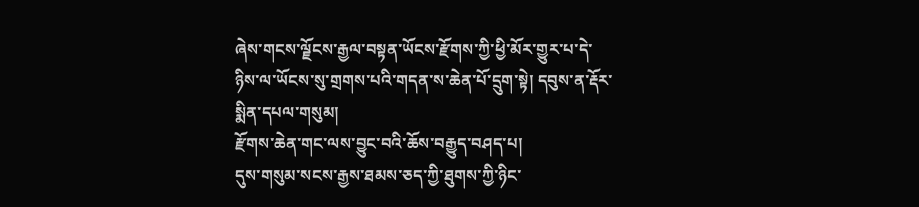ཞེས་གངས་ལྗོངས་རྒྱལ་བསྟན་ཡོངས་རྫོགས་ཀྱི་ཕྱི་མོར་གྱུར་པ་དེ་ཉིས་ལ་ཡོངས་སུ་གྲགས་པའི་གདན་ས་ཆེན་པོ་དྲུག་སྟེ། དབུས་ན་རྡོར་སྨིན་དཔལ་གསུམ།
རྫོགས་ཆེན་གང་ལས་བྱུང་བའི་ཆོས་བརྒྱུད་བཤད་པ།
དུས་གསུམ་སངས་རྒྱས་ཐམས་ཅད་ཀྱི་ཐུགས་ཀྱི་ཉིང་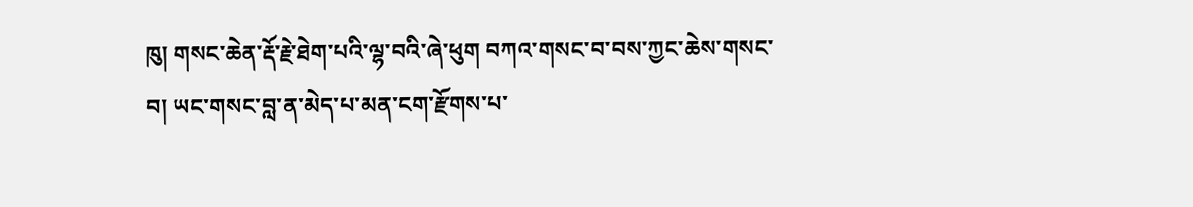ཁུ། གསང་ཆེན་རྡོ་རྗེ་ཐེག་པའི་ལྷ་བའི་ཞེ་ཕུག བཀའ་གསང་བ་བས་ཀྱང་ཆེས་གསང་བ། ཡང་གསང་བླ་ན་མེད་པ་མན་ངག་རྫོགས་པ་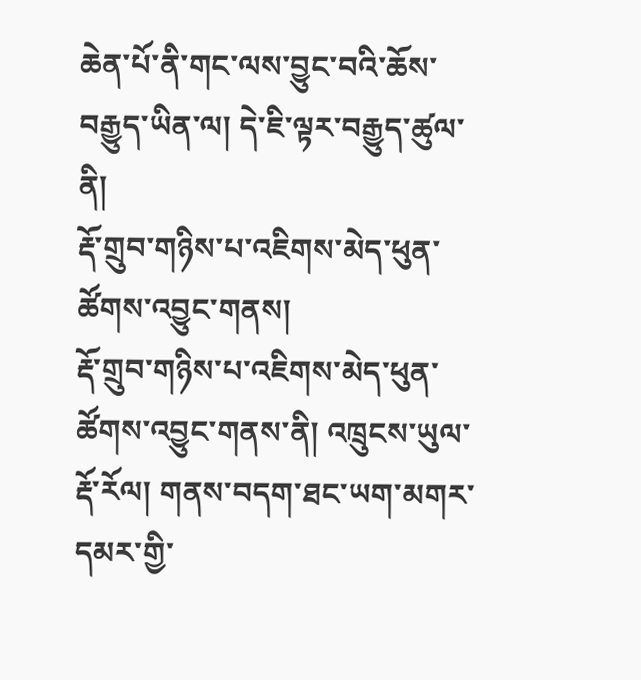ཆེན་པོ་ནི་གང་ལས་བྱུང་བའི་ཆོས་བརྒྱུད་ཡིན་ལ། དེ་ཇི་ལྟར་བརྒྱུད་ཚུལ་ནི།
རྡོ་གྲུབ་གཉིས་པ་འཇིགས་མེད་ཕུན་ཚོགས་འབྱུང་གནས།
རྡོ་གྲུབ་གཉིས་པ་འཇིགས་མེད་ཕུན་ཚོགས་འབྱུང་གནས་ནི། འཁྲུངས་ཡུལ་རྡོ་རོལ། གནས་བདག་ཐང་ཡག་མགར་དམར་གྱི་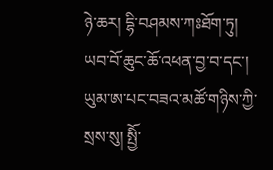ཉེ་ཆར། དྷི་བཤམས་ཀཿཐོག་ཏུ། ཡབ་བོ་ཆུང་ཆོ་འཕན་བྱ་བ་དང་། ཡུམ་ཨ་པང་བཟའ་མཚོ་གཉིས་ཀྱི་སྲས་སུ། སྤྱིོ་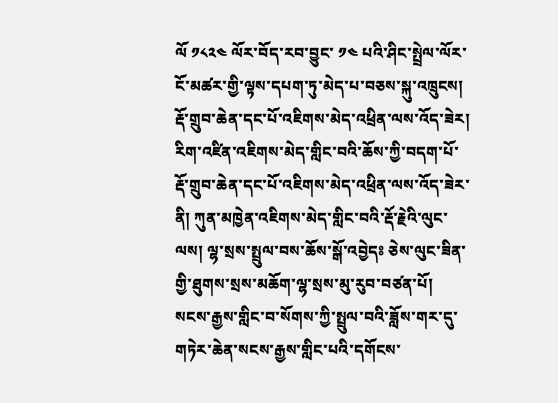ལོ ༡༨༢༤ ལོར་བོད་རབ་བྱུང་ ༡༤ པའི་ཤིང་སྤྲེལ་ལོར་ངོ་མཚར་གྱི་ལྟས་དཔག་ཏུ་མེད་པ་བཅས་སྐུ་འཁྲུངས།
རྡོ་གྲུབ་ཆེན་དང་པོ་འཇིགས་མེད་འཕྲིན་ལས་འོད་ཟེར།
རིག་འཛིན་འཇིགས་མེད་གླིང་བའི་ཆོས་ཀྱི་བདག་པོ་རྡོ་གྲུབ་ཆེན་དང་པོ་འཇིགས་མེད་འཕྲིན་ལས་འོད་ཟེར་ནི། ཀུན་མཁྱེན་འཇིགས་མེད་གླིང་བའི་རྡོ་རྗེའི་ལུང་ལས། ལྷ་སྲས་སྤྲུལ་བས་ཆོས་སྒོ་འབྱེདཿ ཅེས་ལུང་ཟིན་གྱི་ཐུགས་སྲས་མཆོག་ལྷ་སྲས་མུ་རུབ་བཙན་པོ། སངས་རྒྱས་གླིང་བ་སོགས་ཀྱི་སྤྲུལ་བའི་ཟློས་གར་དུ་གཏེར་ཆེན་སངས་རྒྱས་གླིང་པའི་དགོངས་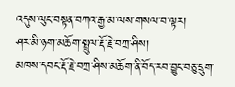འདུས་ལུང་བསྟན་བཀའ་རྒྱ་མ་ལས་གསལ་བ་ལྟར།
ཤར་མི་ཉག་མཆོག་སྤྲུལ་རྡོ་རྗེ་བཀྲ་ཤིས།
མཁས་དབང་རྡོ་རྗེ་བཀྲ་ཤིས་མཆོག་ནི་བོད་རབ་བྱུང་བཅུ་དྲུག་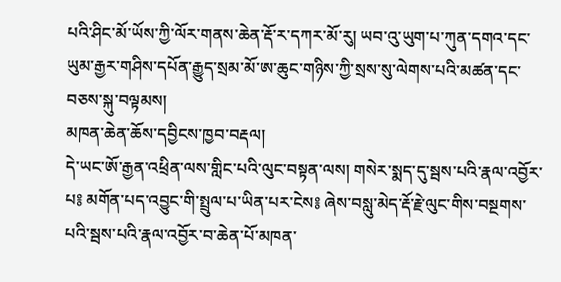པའི་ཤིང་མོ་ཡོས་ཀྱི་ལོར་གནས་ཆེན་རྡོ་ར་དཀར་མོ་རུ། ཡབ་འུ་ཡུག་པ་ཀུན་དགའ་དང་ཡུམ་རྒྱར་གཤིས་དཔོན་རྒྱུད་སྲམ་མོ་ཨ་ཆུང་གཉིས་ཀྱི་སྲས་སུ་ལེགས་པའི་མཚན་དང་བཅས་སྐུ་བལྟམས།
མཁན་ཆེན་ཆོས་དབྱིངས་ཁྱབ་བརྡལ།
དེ་ཡང་ཨོ་རྒྱན་འཕྲིན་ལས་གླིང་པའི་ལུང་བསྟན་ལས། གསེར་སྨད་དུ་སྦས་པའི་རྣལ་འབྱོར་པ༔ མགོན་པད་འབྱུང་གི་སྤྲུལ་པ་ཡིན་པར་ངེས༔ ཞེས་བསླུ་མེད་རྡོ་རྗེ་ལུང་གིས་བསྔགས་པའི་སྦས་པའི་རྣལ་འབྱོར་བ་ཆེན་པོ་མཁན་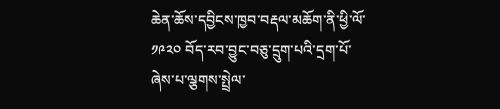ཆེན་ཆོས་དབྱིངས་ཁྱབ་བརྡལ་མཆོག་ནི་ཕྱི་ལོ་ ༡༩༢༠ བོད་རབ་བྱུང་བཅུ་དྲུག་པའི་དྲག་པོ་ཞེས་པ་ལྕགས་སྤྲེལ་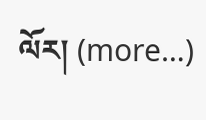ལོར། (more…)